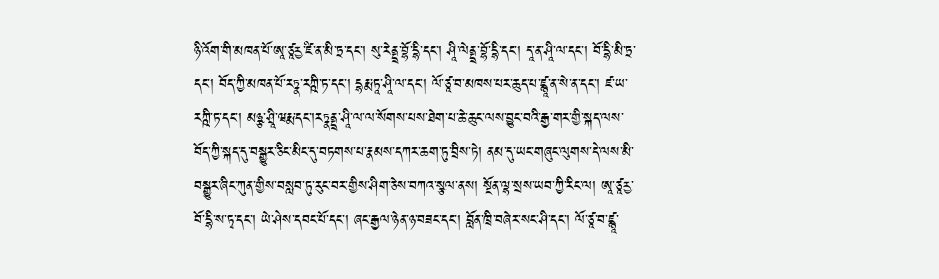ཉི་འོག་གི་མཁན་པོ་ཨཱ་ཙཱརྱ་ཛི་ན་མི་ཏྲ་དང་། སུ་རེནྡྲ་བྷོ་དྷི་དང་། ཤཱི་ལེནྡྲ་བྷོ་དྷི་དང་། དཱ་ན་ཤཱི་ལ་དང་། བོ་དྷི་མི་ཏྲ་དང་། བོད་ཀྱི་མཁན་པོ་རཏྣ་རཀྵི་ཏ་དང་། དྷརྨ་ཏཱ་ཤཱི་ལ་དང་། ལོ་ཙཱ་བ་མཁས་པར་ཆུད་པ་ཛྙཱ་ན་སེ་ན་དང་། ཛ་ཡ་རཀྵི་ཏ་དང་། མཉྩ་ཤྲཱི་ཝརྨ་དང་།རཏྣནྡྲ་ཤཱི་ལ་ལ་སོགས་པས་ཐེག་པ་ཆེ་ཆུང་ལས་བྱུང་བའི་རྒྱ་གར་གྱི་སྐད་ལས་བོད་ཀྱི་སྐད་དུ་བསྒྱུར་ཅིང་མིང་དུ་བཏགས་པ་རྣམས་དཀར་ཆག་ཏུ་བྲིས་ཏེ། ནམ་དུ་ཡང་གཞུང་ལུགས་དེ་ལས་མི་བསྒྱུར་ཞིང་ཀུན་གྱིས་བསླབ་ཏུ་རུང་བར་གྱིས་ཤིག་ཅེས་བཀའ་སྩལ་ནས། སྔོན་ལྷ་སྲས་ཡབ་ཀྱི་རིང་ལ། ཨཱ་ཙཱརྱ་བོ་དྷི་ས་ཏྭ་དང་། ཡེ་ཤེས་དབང་པོ་དང་། ཞང་རྒྱལ་ཉེན་ཉ་བཟང་དང་། བློན་ཁྲི་བཞེར་སང་ཤི་དང་། ལོ་ཙཱ་བ་ཛྙཱ་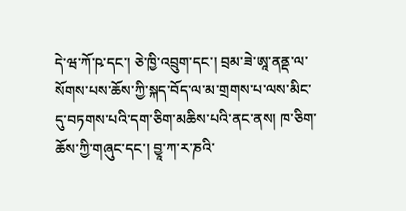དེ་ཝ་ཀོ་ཥ་དང་། ཅེ་ཁྱི་འབྲུག་དང་། བྲམ་ཟེ་ཨཱ་ནནྡ་ལ་སོགས་པས་ཆོས་ཀྱི་སྐད་བོད་ལ་མ་གྲགས་པ་ལས་མིང་དུ་བཏགས་པའི་དག་ཅིག་མཆིས་པའི་ནང་ནས། ཁ་ཅིག་ཆོས་ཀྱི་གཞུང་དང་། བྱཱ་ཀ་ར་ཎའི་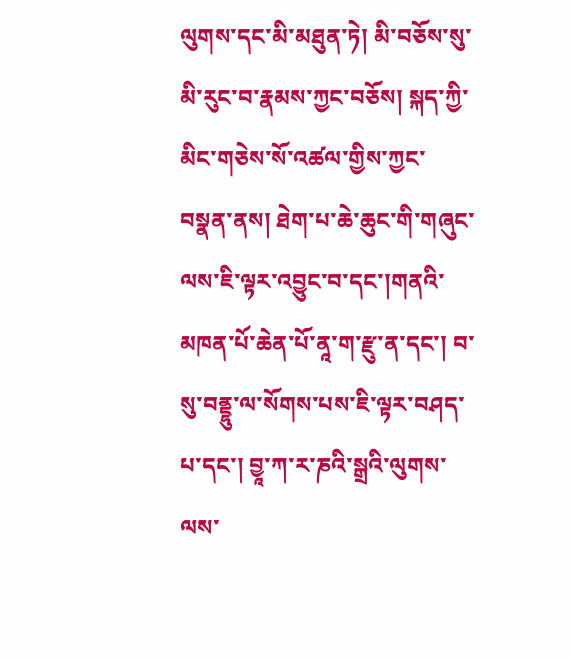ལུགས་དང་མི་མཐུན་ཏེ། མི་བཅོས་སུ་མི་རུང་བ་རྣམས་ཀྱང་བཅོས། སྐད་ཀྱི་མིང་གཅེས་སོ་འཚལ་གྱིས་ཀྱང་བསྣན་ནས། ཐེག་པ་ཆེ་ཆུང་གི་གཞུང་ལས་ཇི་ལྟར་འབྱུང་བ་དང་།གནའི་མཁན་པོ་ཆེན་པོ་ནཱ་ག་རྫུ་ན་དང་། བ་སུ་བནྡྷུ་ལ་སོགས་པས་ཇི་ལྟར་བཤད་པ་དང་། བྱཱ་ཀ་ར་ཎའི་སྒྲའི་ལུགས་ལས་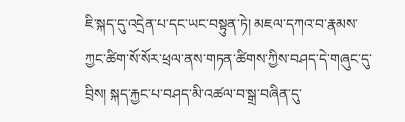ཇི་སྐད་དུ་འདྲེན་པ་དང་ཡང་བསྟུན་ཏེ། མཇལ་དཀའ་བ་རྣམས་ཀྱང་ཚིག་སོ་སོར་ཕྲལ་ནས་གཏན་ཚིགས་ཀྱིས་བཤད་དེ་གཞུང་དུ་བྲིས། སྐད་རྐྱང་པ་བཤད་མི་འཚལ་བ་སྒྲ་བཞིན་དུ་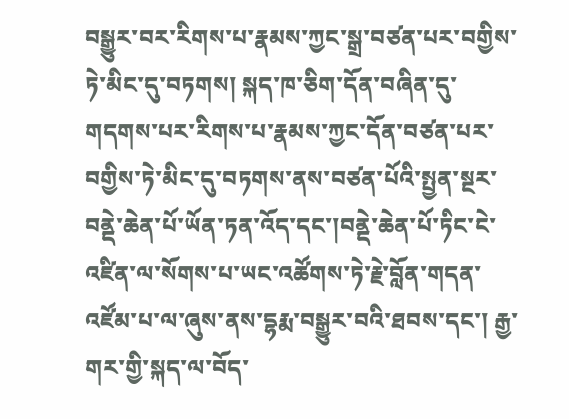བསྒྱུར་བར་རིགས་པ་རྣམས་ཀྱང་སྒྲ་བཙན་པར་བགྱིས་ཏེ་མིང་དུ་བཏགས། སྐད་ཁ་ཅིག་དོན་བཞིན་དུ་གདགས་པར་རིགས་པ་རྣམས་ཀྱང་དོན་བཙན་པར་བགྱིས་ཏེ་མིང་དུ་བཏགས་ནས་བཙན་པོའི་སྤྱན་སྔར་བནྡེ་ཆེན་པོ་ཡོན་ཏན་འོད་དང་།བནྡེ་ཆེན་པོ་ཏིང་ངེ་འཛིན་ལ་སོགས་པ་ཡང་འཚོགས་ཏེ་རྗེ་བློན་གདན་འཛོམ་པ་ལ་ཞུས་ནས་དྷརྨ་བསྒྱུར་བའི་ཐབས་དང་། རྒྱ་གར་གྱི་སྐད་ལ་བོད་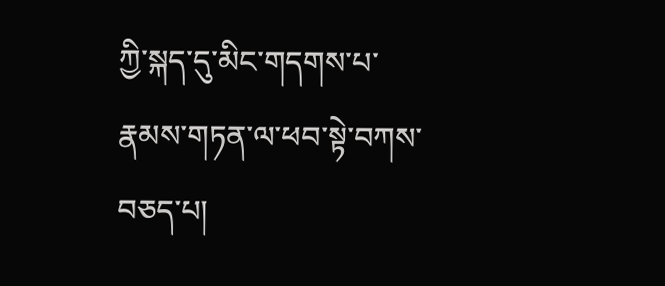ཀྱི་སྐད་དུ་མིང་གདགས་པ་རྣམས་གཏན་ལ་ཕབ་སྟེ་བཀས་བཅད་པ།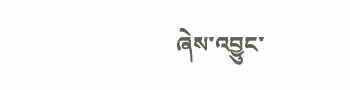ཞེས་འབྱུང་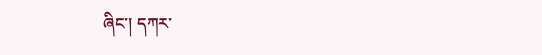ཞིང་། དཀར་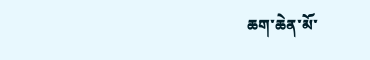ཆག་ཆེན་མོ་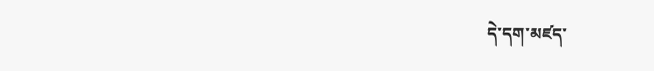དེ་དག་མཛད་